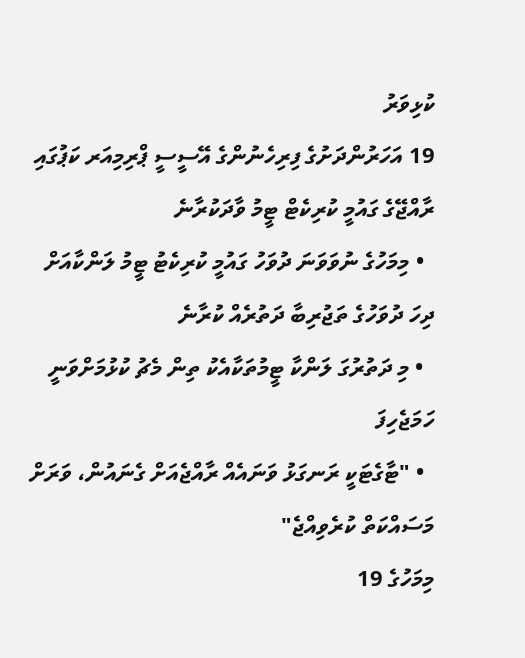ކުޅިވަރު
19 އަހަރުންދަށުގެ ފިރިހެނުންގެ އޭސީސީ ޕްރިމިއަރ ކަޕުގައި ރާއްޖޭގެ ގައުމީ ކުރިކެޓް ޓީމު ވާދަކުރާނެ
  • މިމަހުގެ ނުވަވަނަ ދުވަހު ގައުމީ ކުރިކެޓު ޓީމު ލަންކާއަށް ދިހަ ދުވަހުގެ ތަޖުރިބާ ދަތުރެއް ކުރާނެ
  • މި ދަތުރުގަ ލަންކާ ޓީމުތަކާއެކު ތިން މެޗު ކުޅުމަށްވަނީ ހަމަޖެހިފަ
  • "ޓާގެޓަކީ ރަނގަޅު ވަނައެއް ރާއްޖެއަށް ގެނައުން، ވަރަށް މަސައްކަތް ކުރެވިއްޖެ"
މިމަހުގެ 19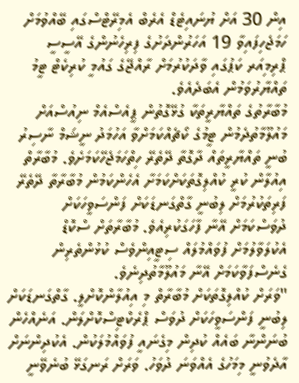އިން 30 އަށް ޔުނައިޓެޑް އެރެބް އެމިރޭޓްސްގައި ބޭއްވުމަށް ހަމަޖެހިފައިވާ 19 އަހަރުންދަށުގެ ފިރިހެނުންގެ އޭސީސީ ޕްރިމިއަރ ކަޕުގައި ވާދަކުރުމަށް ރާއްޖޭގެ ގައުމީ ކުރިކެޓް ޓީމު ތައްޔާރުވަމުން އެބަދެއެވެ.
މުބާރާތުގެ ތައްޔާރީތަކާ ގުޅޭގޮތުން ޕީއެސްއެމް ނިއުސްއަށް މައުލޫމާތުދެމުން ޓީމުގެ ކޯޗެއްކަމަށްވާ އަހުމަދު ނީޝަމް ނާސިރު ބުނީ ތައްޔާރީތައް ދާގޮތާ ދޭތެރޭ ހިތްހަމަޖެހޭކަމަށެވެ. މުބާރާތް އިއުލާން ކުރީ ކުއްލިގޮތަކަށްކަމަށާ އެހެންކަމުން މުބާރާތާ ދޭތެރޭ ފަރިތަކުރުމަށް ލިބުނީ ގާތްގަނޑަކަށް ފަންސަވީހަކަށް ދުވަސްކަމަށް އޭނާ ފާހަގަކުރިއެވެ. މުބާރާތަށް ސްކޮޑް އެކުލަވާލުމަށް ފުވައްމުލައް ސިޓީއިންވެސް ކުޅުންތެރިން ގެނެސްފަވާކަމަށް އޭނާ މައުލޫމާތުދިނެވެ.
"ވަރަށް ކުއްލިގޮތަކަށް މުބާރާތް މި އިއުލާންކޮށްލީ. ގާތްގަނޑަކަށް ލިބުނީ ފަންސަވީހަކަށް ދުވަސް ޕްރެކްޓިސްކޮށްލަން. އަނެއްހެން ބުނަންނާ ބައެއް ކުދިން މިގެނައީ ފުވައްމުލަކުން. އެކުދިންނަށް އާދެވުނީ މިމަހުގެ އެއްވަނަ ދުވަހު. ވަރަށް ރަނގަޅޭ ބުނެވޭނީ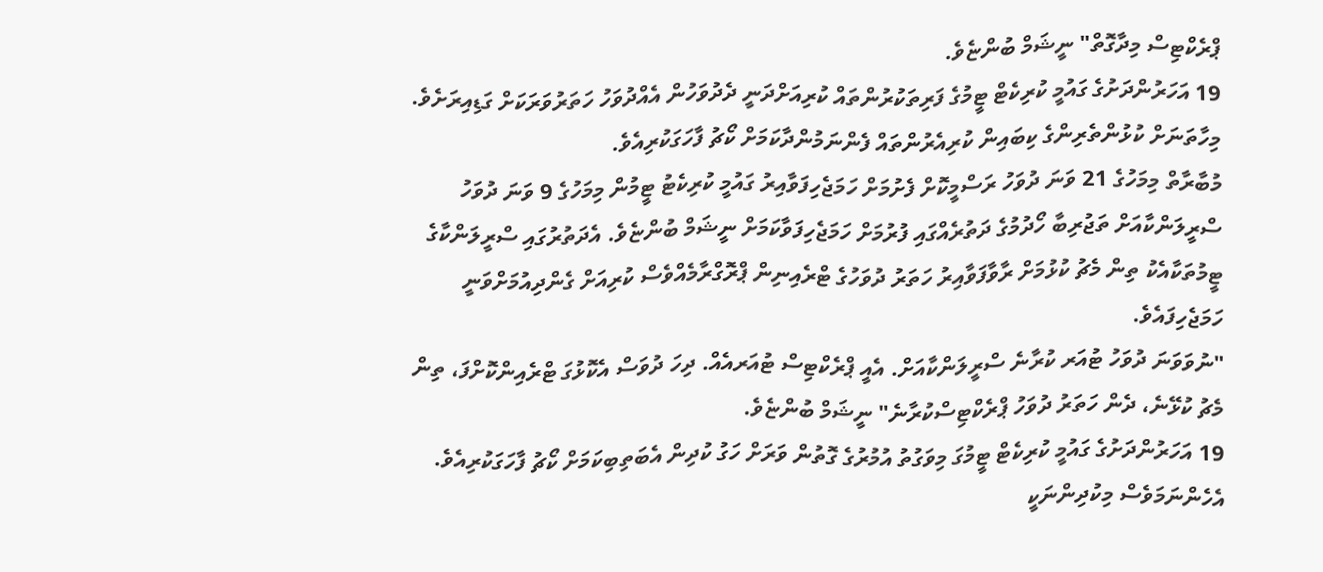ޕްރެކްޓިސް މިދާގޮތް" ނީޝަމް ބުންޏެވެ.
19 އަހަރުންދަށުގެ ގައުމީ ކުރިކެޓް ޓީމުގެ ފަރިތަކުރުންތައް ކުރިއަށްދަނީ ދެދުވަހުން އެއްދުވަހު ހަތަރުވަރަކަށް ގަޑިއިރަށެވެ. މިހާތަނަށް ކުޅުންތެރިންގެ ކިބައިން ކުރިއެރުންތައް ފެންނަމުންދާކަމަށް ކޯޗު ފާހަގަކުރިއެވެ.
މުބާރާތް މިމަހުގެ 21 ވަނަ ދުވަހު ރަސްމީކޮށް ފެށުމަށް ހަމަޖެހިފަވާއިރު ގައުމީ ކުރިކެޓު ޓީމުން މިމަހުގެ 9 ވަނަ ދުވަހު ސްރީލަންކާއަށް ތަޖުރިބާ ހޯދުމުގެ ދަތުރެއްގައި ފުރުމަށް ހަމަޖެހިފަވާކަމަށް ނީޝަމް ބުންޏެވެ. އެދަތުރުގައި ސްރީލަންކާގެ ޓީމުތަކާއެކު ތިން މެޗު ކުޅުމަށް ރާވާފަވާއިރު ހަތަރު ދުވަހުގެ ޓްރެއިނިން ޕްރޮގްރާމެއްވެސް ކުރިއަށް ގެންދިއުމަށްވަނީ ހަމަޖެހިފައެވެ.
"ނުވަވަނަ ދުވަހު ޓުއަރ ކުރާނެ ސްރީލަންކާއަށް. އެއީ ޕްރެކްޓިސް ޓުއަރއެއް. ދިހަ ދުވަސް އެކޮޅުގަ ޓްރެއިންކޮށްފަ، ތިން މެޗު ކުޅޭނެ، ދެން ހަތަރު ދުވަހު ޕްރެކްޓިސްކުރާނެ" ނީޝަމް ބުންޏެވެ.
19 އަހަރުންދަށުގެ ގައުމީ ކުރިކެޓް ޓީމުގަ މިވަގުތު އުމުރުގެ ގޮތުން ވަރަށް ހަގު ކުދިން އެބަތިބިކަމަށް ކޯޗު ފާހަގަކުރިއެވެ. އެހެންނަމަވެސް މިކުދިންނަކީ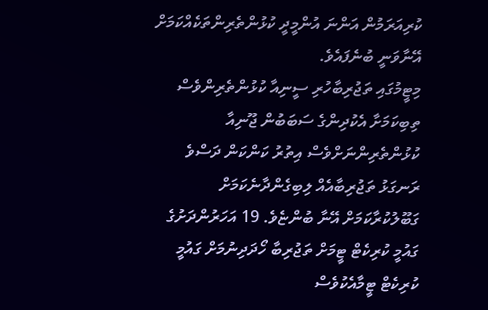ކުރިއަރަމުން އަންނަ އުންމީދީ ކުޅުންތެރިންތަކެއްކަމަށް އޭނާވަނީ ބުނެފައެވެ.
މިޓީމުގައި ތަޖުރިބާހުރި ސީނިއާ ކުޅުންތެރިންވެސް ތިބިކަމަށާ އެކުދިންގެ ސަބަބުން ޖޫނިއާ ކުޅުންތެރިންނަށްވެސް އިތުރު ކަންކަން ދަސްވެ ރަނގަޅު ތަޖުރިބާއެއް ލިބިގެންދާނެކަމަށް ގަބޫލުކުރާކަމަށް އޭނާ ބުންޏެވެ. 19 އަހަރުންދަށުގެ ގައުމީ ކުރިކެޓް ޓީމަށް ތަޖުރިބާ ހޯދަދިނުމަށް ގައުމީ ކުރިކެޓް ޓީމާއެކުވެސް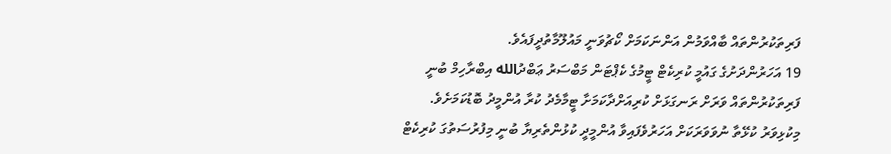ފަރިތަކުރުންތައް ބާއްވަމުން އަންނަކަމަށް ކޯޗުވަނީ މައުލޫމާތުދީފައެވެ.
19 އަހަރުންދަށުގެ ގައުމީ ކުރިކެޓް ޓީމުގެ ކެޕްޓަން މަބްސަރު ޢަބްދުالله އިބްރާހިމް ބުނީ ފަރިތަކުރުންތައް ވަރަށް ރަނގަޅަށް ކުރިއަށްދާކަމަށާ ޓީމާމެދު ކުރާ އުންމީދު ބޮޑުކަމަށެވެ. މިކުޅިވަރު ކުޅޭތާ ނުވަވަރަކަށް އަހަރުވެފައިވާ އުންމީދީ ކުޅުންތެރިޔާ ބުނީ މިފުރުސަތުގަ ކުރިކެޓް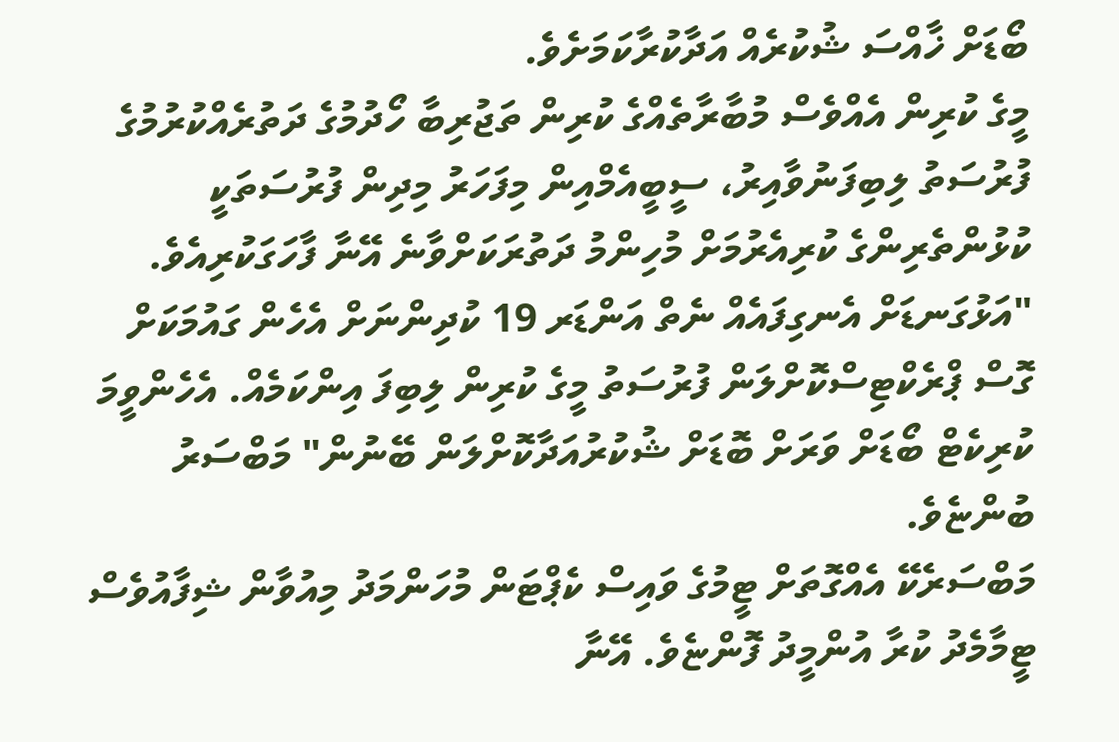ބޯޑަށް ޚާއްސަ ޝުކުރެއް އަދާކުރާކަމަށެވެ.
މީގެ ކުރިން އެއްވެސް މުބާރާތެއްގެ ކުރިން ތަޖުރިބާ ހޯދުމުގެ ދަތުރެއްކުރުމުގެ ފުރުސަތު ލިބިފަނުވާއިރު، ސީބީއެމްއިން މިފަހަރު މިދިން ފުރުސަތަކީ ކުޅުންތެރިންގެ ކުރިއެރުމަށް މުހިންމު ދަތުރަކަށްވާނެ އޭނާ ފާހަގަކުރިއެވެ.
"އަޅުގަނޑަށް އެނގިފައެއް ނެތް އަންޑަރ 19 ކުދިންނަށް އެހެން ގައުމަކަށް ގޮސް ޕްރެކްޓިސްކޮށްލަން ފުރުސަތު މީގެ ކުރިން ލިބިފަ އިންކަމެއް. އެހެންވީމަ ކުރިކެޓް ބޯޑަށް ވަރަށް ބޮޑަށް ޝުކުރުއަދާކޮށްލަން ބޭނުން" މަބްސަރު ބުންޏެވެ.
މަބްސަރެކޭ އެއްގޮތަށް ޓީމުގެ ވައިސް ކެޕްޓަން މުހަންމަދު މިއުވާން ޝިފާއުވެސް ޓީމާމެދު ކުރާ އުންމީދު ފޮންޏެވެ. އޭނާ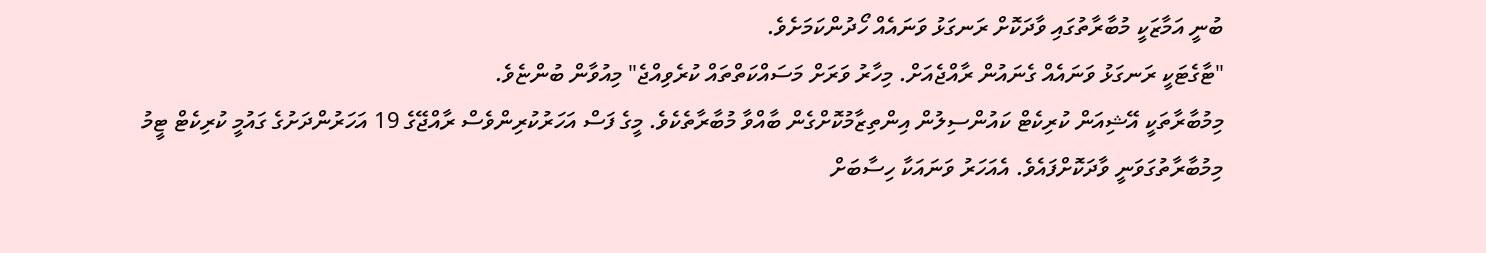ބުނީ އަމާޒަކީ މުބާރާތުގައި ވާދަކޮށް ރަނގަޅު ވަނައެއް ހޯދުންކަމަށެވެ.
"ޓާގެޓަކީ ރަނގަޅު ވަނައެއް ގެނައުން ރާއްޖެއަށް. މިހާރު ވަރަށް މަސައްކަތްތައް ކުރެވިއްޖެ" މިއުވާން ބުންޏެވެ.
މިމުބާރާތަކީ އޭޝިއަން ކުރިކެޓް ކައުންސިލުން އިންތިޒާމުކޮށްގެން ބާއްވާ މުބާރާތެކެވެ. މީގެ ފަސް އަހަރުކުރިންވެސް ރާއްޖޭގެ 19 އަހަރުންދަށުގެ ގައުމީ ކުރިކެޓް ޓީމު މިމުބާރާތުގަވަނީ ވާދަކޮށްފައެވެ. އެއަހަރު ވަނައަކާ ހިސާބަށް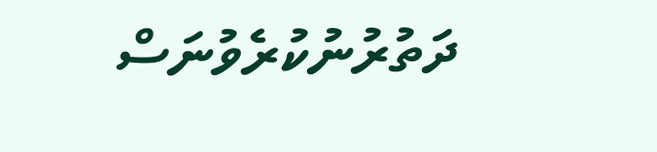ދަތުރުނުކުރެވުނަސް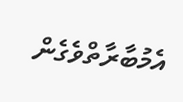އެމުބާރާތްވެގެން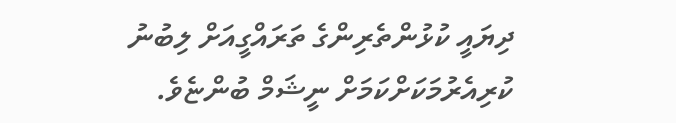ދިޔައީ ކުޅުންތެރިންގެ ތަރައްގީއަށް ލިބުނު ކުރިއެރުމަކަށްކަމަށް ނީޝަމް ބުންޏެވެ.